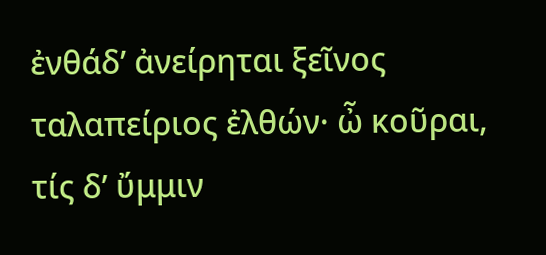ἐνθάδ’ ἀνείρηται ξεῖνος ταλαπείριος ἐλθών· ὦ κοῦραι, τίς δʼ ὔμμιν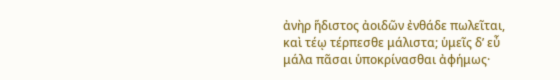ἀνὴρ ἥδιστος ἀοιδῶν ἐνθάδε πωλεῖται, καὶ τέῳ τέρπεσθε μάλιστα; ὑμεῖς δʼ εὖ μάλα πᾶσαι ὑποκρίνασθαι ἀφήμως·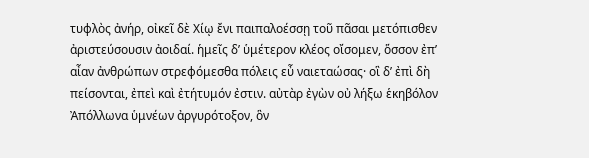τυφλὸς ἀνήρ, οἰκεῖ δὲ Χίῳ ἔνι παιπαλοέσσῃ τοῦ πᾶσαι μετόπισθεν ἀριστεύσουσιν ἀοιδαί. ἡμεῖς δʼ ὑμέτερον κλέος οἴσομεν, ὅσσον ἐπʼ αἶαν ἀνθρώπων στρεφόμεσθα πόλεις εὖ ναιεταώσας· οἳ δʼ ἐπὶ δὴ πείσονται, ἐπεὶ καὶ ἐτήτυμόν ἐστιν. αὐτὰρ ἐγὼν οὐ λήξω ἑκηβόλον Ἀπόλλωνα ὑμνέων ἀργυρότοξον, ὃν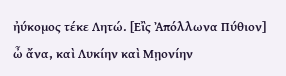ἠύκομος τέκε Λητώ. [Εἲς Ἀπόλλωνα Πύθιον] ὦ ἄνα, καὶ Λυκίην καὶ Μῃονίην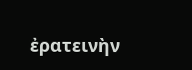ἐρατεινὴν